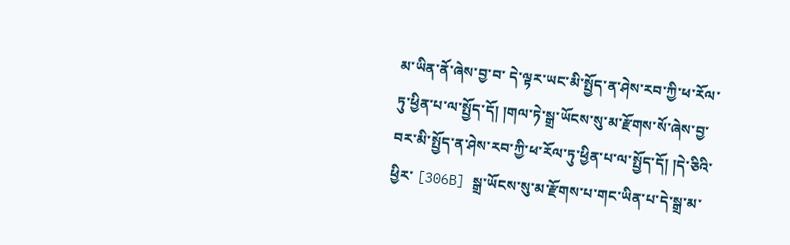མ་ཡིན་ནོ་ཞེས་བྱ་བ་ དེ་ལྟར་ཡང་མི་སྤྱོད་ན་ཤེས་རབ་ཀྱི་ཕ་རོལ་ཏུ་ཕྱིན་པ་ལ་སྤྱོད་དོ། །གལ་ཏེ་སྒྲ་ཡོངས་སུ་མ་རྫོགས་སོ་ཞེས་བྱ་བར་མི་སྤྱོད་ན་ཤེས་རབ་ཀྱི་ཕ་རོལ་ཏུ་ཕྱིན་པ་ལ་སྤྱོད་དོ། །དེ་ཅིའི་ཕྱིར་ [306B] སྒྲ་ཡོངས་སུ་མ་རྫོགས་པ་གང་ཡིན་པ་དེ་སྒྲ་མ་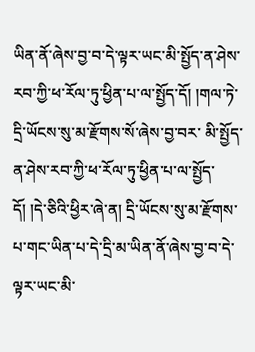ཡིན་ནོ་ཞེས་བྱ་བ་དེ་ལྟར་ཡང་མི་སྤྱོད་ན་ཤེས་རབ་ཀྱི་ཕ་རོལ་ཏུ་ཕྱིན་པ་ལ་སྤྱོད་དོ། །གལ་ཏེ་དྲི་ཡོངས་སུ་མ་རྫོགས་སོ་ཞེས་བྱ་བར་ མི་སྤྱོད་ན་ཤེས་རབ་ཀྱི་ཕ་རོལ་ཏུ་ཕྱིན་པ་ལ་སྤྱོད་དོ། །དེ་ཅིའི་ཕྱིར་ཞེ་ན། དྲི་ཡོངས་སུ་མ་རྫོགས་པ་གང་ཡིན་པ་དེ་དྲི་མ་ཡིན་ནོ་ཞེས་བྱ་བ་དེ་ལྟར་ཡང་མི་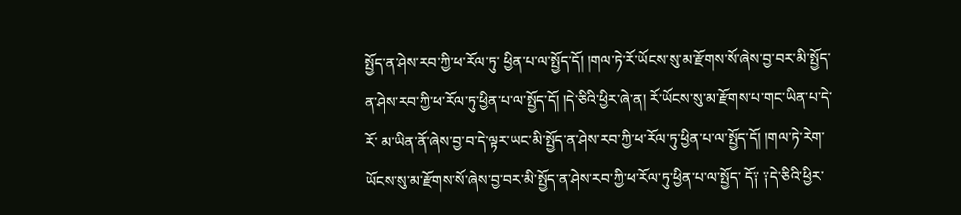སྤྱོད་ན་ཤེས་རབ་ཀྱི་ཕ་རོལ་ཏུ་ ཕྱིན་པ་ལ་སྤྱོད་དོ། །གལ་ཏེ་རོ་ཡོངས་སུ་མ་རྫོགས་སོ་ཞེས་བྱ་བར་མི་སྤྱོད་ན་ཤེས་རབ་ཀྱི་ཕ་རོལ་ཏུ་ཕྱིན་པ་ལ་སྤྱོད་དོ། །དེ་ཅིའི་ཕྱིར་ཞེ་ན། རོ་ཡོངས་སུ་མ་རྫོགས་པ་གང་ཡིན་པ་དེ་རོ་ མ་ཡིན་ནོ་ཞེས་བྱ་བ་དེ་ལྟར་ཡང་མི་སྤྱོད་ན་ཤེས་རབ་ཀྱི་ཕ་རོལ་ཏུ་ཕྱིན་པ་ལ་སྤྱོད་དོ། །གལ་ཏེ་རེག་ཡོངས་སུ་མ་རྫོགས་སོ་ཞེས་བྱ་བར་མི་སྤྱོད་ན་ཤེས་རབ་ཀྱི་ཕ་རོལ་ཏུ་ཕྱིན་པ་ལ་སྤྱོད་ དོ༑ ༑དེ་ཅིའི་ཕྱིར་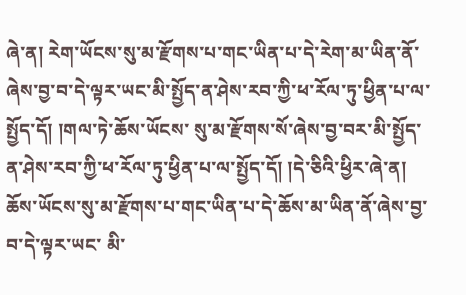ཞེ་ན། རེག་ཡོངས་སུ་མ་རྫོགས་པ་གང་ཡིན་པ་དེ་རེག་མ་ཡིན་ནོ་ཞེས་བྱ་བ་དེ་ལྟར་ཡང་མི་སྤྱོད་ན་ཤེས་རབ་ཀྱི་ཕ་རོལ་ཏུ་ཕྱིན་པ་ལ་སྤྱོད་དོ། །གལ་ཏེ་ཆོས་ཡོངས་ སུ་མ་རྫོགས་སོ་ཞེས་བྱ་བར་མི་སྤྱོད་ན་ཤེས་རབ་ཀྱི་ཕ་རོལ་ཏུ་ཕྱིན་པ་ལ་སྤྱོད་དོ། །དེ་ཅིའི་ཕྱིར་ཞེ་ན། ཆོས་ཡོངས་སུ་མ་རྫོགས་པ་གང་ཡིན་པ་དེ་ཆོས་མ་ཡིན་ནོ་ཞེས་བྱ་བ་དེ་ལྟར་ཡང་ མི་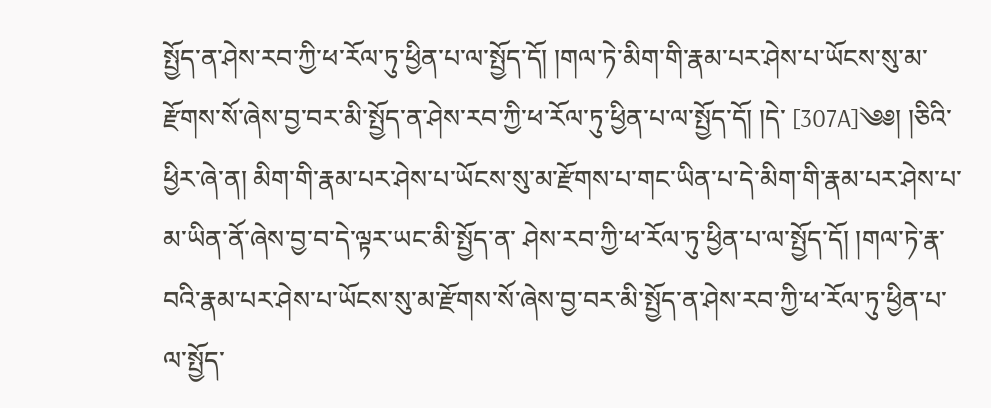སྤྱོད་ན་ཤེས་རབ་ཀྱི་ཕ་རོལ་ཏུ་ཕྱིན་པ་ལ་སྤྱོད་དོ། །གལ་ཏེ་མིག་གི་རྣམ་པར་ཤེས་པ་ཡོངས་སུ་མ་རྫོགས་སོ་ཞེས་བྱ་བར་མི་སྤྱོད་ན་ཤེས་རབ་ཀྱི་ཕ་རོལ་ཏུ་ཕྱིན་པ་ལ་སྤྱོད་དོ། །དེ་ [307A]༄༅། །ཅིའི་ཕྱིར་ཞེ་ན། མིག་གི་རྣམ་པར་ཤེས་པ་ཡོངས་སུ་མ་རྫོགས་པ་གང་ཡིན་པ་དེ་མིག་གི་རྣམ་པར་ཤེས་པ་མ་ཡིན་ནོ་ཞེས་བྱ་བ་དེ་ལྟར་ཡང་མི་སྤྱོད་ན་ ཤེས་རབ་ཀྱི་ཕ་རོལ་ཏུ་ཕྱིན་པ་ལ་སྤྱོད་དོ། །གལ་ཏེ་རྣ་བའི་རྣམ་པར་ཤེས་པ་ཡོངས་སུ་མ་རྫོགས་སོ་ཞེས་བྱ་བར་མི་སྤྱོད་ན་ཤེས་རབ་ཀྱི་ཕ་རོལ་ཏུ་ཕྱིན་པ་ལ་སྤྱོད་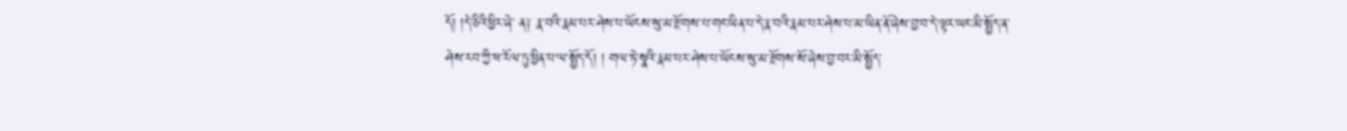དོ། །དེ་ཅིའི་ཕྱིར་ཞེ་ ན༑ རྣ་བའི་རྣམ་པར་ཤེས་པ་ཡོངས་སུ་མ་རྫོགས་པ་གང་ཡིན་པ་དེ་རྣ་བའི་རྣམ་པར་ཤེས་པ་མ་ཡིན་ནོ་ཞེས་བྱ་བ་དེ་ལྟར་ཡང་མི་སྤྱོད་ན་ཤེས་རབ་ཀྱི་ཕ་རོལ་ཏུ་ཕྱིན་པ་ལ་སྤྱོད་དོ། ། གལ་ཏེ་སྣའི་རྣམ་པར་ཤེས་པ་ཡོངས་སུ་མ་རྫོགས་སོ་ཞེས་བྱ་བར་མི་སྤྱོད་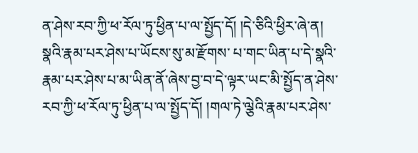ན་ཤེས་རབ་ཀྱི་ཕ་རོལ་ཏུ་ཕྱིན་པ་ལ་སྤྱོད་དོ། །དེ་ཅིའི་ཕྱིར་ཞེ་ན། སྣའི་རྣམ་པར་ཤེས་པ་ཡོངས་སུ་མ་རྫོགས་ པ་གང་ཡིན་པ་དེ་སྣའི་རྣམ་པར་ཤེས་པ་མ་ཡིན་ནོ་ཞེས་བྱ་བ་དེ་ལྟར་ཡང་མི་སྤྱོད་ན་ཤེས་རབ་ཀྱི་ཕ་རོལ་ཏུ་ཕྱིན་པ་ལ་སྤྱོད་དོ། །གལ་ཏེ་ལྕེའི་རྣམ་པར་ཤེས་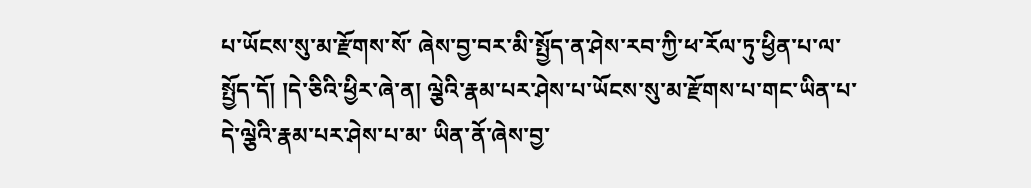པ་ཡོངས་སུ་མ་རྫོགས་སོ་ ཞེས་བྱ་བར་མི་སྤྱོད་ན་ཤེས་རབ་ཀྱི་ཕ་རོལ་ཏུ་ཕྱིན་པ་ལ་སྤྱོད་དོ། །དེ་ཅིའི་ཕྱིར་ཞེ་ན། ལྕེའི་རྣམ་པར་ཤེས་པ་ཡོངས་སུ་མ་རྫོགས་པ་གང་ཡིན་པ་དེ་ལྕེའི་རྣམ་པར་ཤེས་པ་མ་ ཡིན་ནོ་ཞེས་བྱ་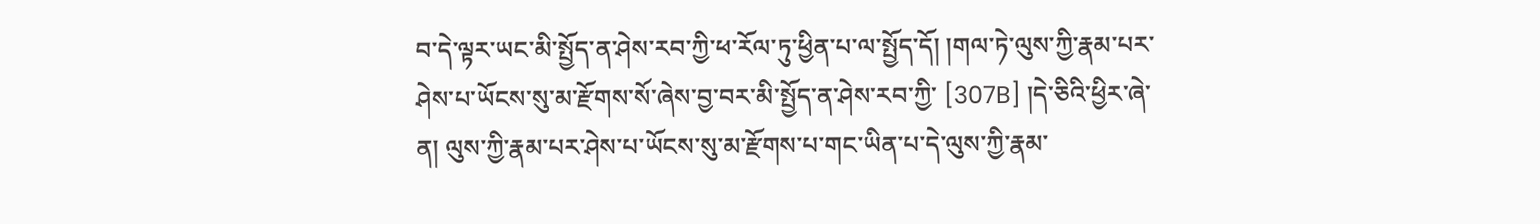བ་དེ་ལྟར་ཡང་མི་སྤྱོད་ན་ཤེས་རབ་ཀྱི་ཕ་རོལ་ཏུ་ཕྱིན་པ་ལ་སྤྱོད་དོ། །གལ་ཏེ་ལུས་ཀྱི་རྣམ་པར་ཤེས་པ་ཡོངས་སུ་མ་རྫོགས་སོ་ཞེས་བྱ་བར་མི་སྤྱོད་ན་ཤེས་རབ་ཀྱི་ [307B] །དེ་ཅིའི་ཕྱིར་ཞེ་ན། ལུས་ཀྱི་རྣམ་པར་ཤེས་པ་ཡོངས་སུ་མ་རྫོགས་པ་གང་ཡིན་པ་དེ་ལུས་ཀྱི་རྣམ་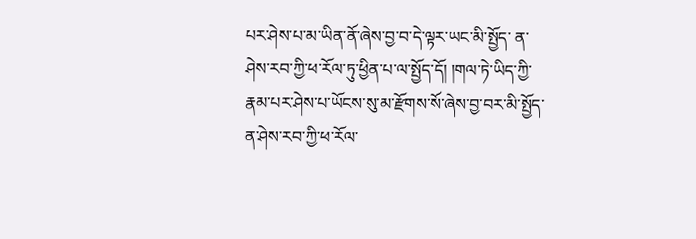པར་ཤེས་པ་མ་ཡིན་ནོ་ཞེས་བྱ་བ་དེ་ལྟར་ཡང་མི་སྤྱོད་ ན་ཤེས་རབ་ཀྱི་ཕ་རོལ་ཏུ་ཕྱིན་པ་ལ་སྤྱོད་དོ། །གལ་ཏེ་ཡིད་ཀྱི་རྣམ་པར་ཤེས་པ་ཡོངས་སུ་མ་རྫོགས་སོ་ཞེས་བྱ་བར་མི་སྤྱོད་ན་ཤེས་རབ་ཀྱི་ཕ་རོལ་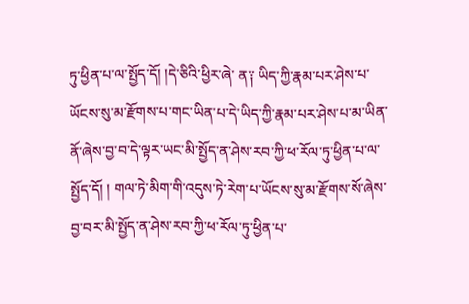ཏུ་ཕྱིན་པ་ལ་སྤྱོད་དོ། །དེ་ཅིའི་ཕྱིར་ཞེ་ ན༑ ཡིད་ཀྱི་རྣམ་པར་ཤེས་པ་ཡོངས་སུ་མ་རྫོགས་པ་གང་ཡིན་པ་དེ་ཡིད་ཀྱི་རྣམ་པར་ཤེས་པ་མ་ཡིན་ནོ་ཞེས་བྱ་བ་དེ་ལྟར་ཡང་མི་སྤྱོད་ན་ཤེས་རབ་ཀྱི་ཕ་རོལ་ཏུ་ཕྱིན་པ་ལ་སྤྱོད་དོ། ། གལ་ཏེ་མིག་གི་འདུས་ཏེ་རེག་པ་ཡོངས་སུ་མ་རྫོགས་སོ་ཞེས་བྱ་བར་མི་སྤྱོད་ན་ཤེས་རབ་ཀྱི་ཕ་རོལ་ཏུ་ཕྱིན་པ་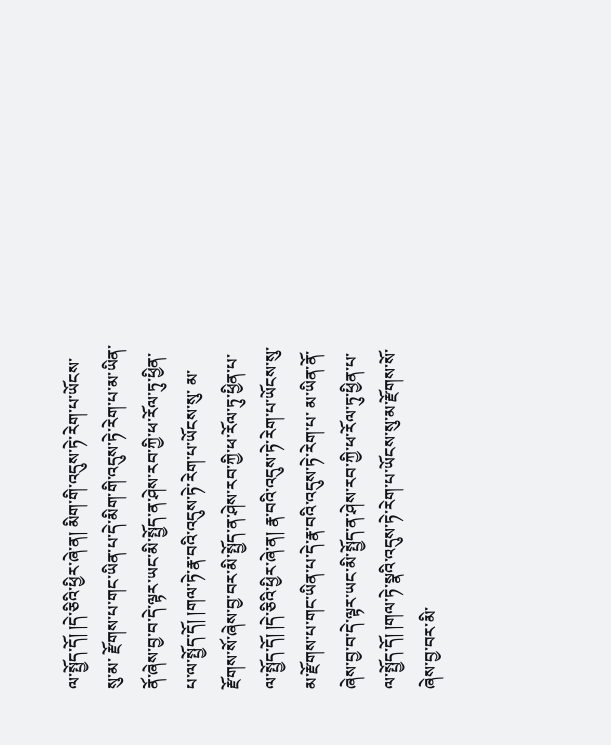ལ་སྤྱོད་དོ། །དེ་ཅིའི་ཕྱིར་ཞེ་ན། མིག་གི་འདུས་ཏེ་རེག་པ་ཡོངས་སུ་མ་ རྫོགས་པ་གང་ཡིན་པ་དེ་མིག་གི་འདུས་ཏེ་རེག་པ་མ་ཡིན་ནོ་ཞེས་བྱ་བ་དེ་ལྟར་ཡང་མི་སྤྱོད་ན་ཤེས་རབ་ཀྱི་ཕ་རོལ་ཏུ་ཕྱིན་པ་ལ་སྤྱོད་དོ། །གལ་ཏེ་རྣ་བའི་འདུས་ཏེ་རེག་པ་ཡོངས་སུ་ མ་རྫོགས་སོ་ཞེས་བྱ་བར་མི་སྤྱོད་ན་ཤེས་རབ་ཀྱི་ཕ་རོལ་ཏུ་ཕྱིན་པ་ལ་སྤྱོད་དོ། །དེ་ཅིའི་ཕྱིར་ཞེ་ན། རྣ་བའི་འདུས་ཏེ་རེག་པ་ཡོངས་སུ་མ་རྫོགས་པ་གང་ཡིན་པ་དེ་རྣ་བའི་འདུས་ཏེ་རེག་པ་ མ་ཡིན་ནོ་ཞེས་བྱ་བ་དེ་ལྟར་ཡང་མི་སྤྱོད་ན་ཤེས་རབ་ཀྱི་ཕ་རོལ་ཏུ་ཕྱིན་པ་ལ་སྤྱོད་དོ། །གལ་ཏེ་སྣའི་འདུས་ཏེ་རེག་པ་ཡོངས་སུ་མ་རྫོགས་སོ་ཞེས་བྱ་བར་མི་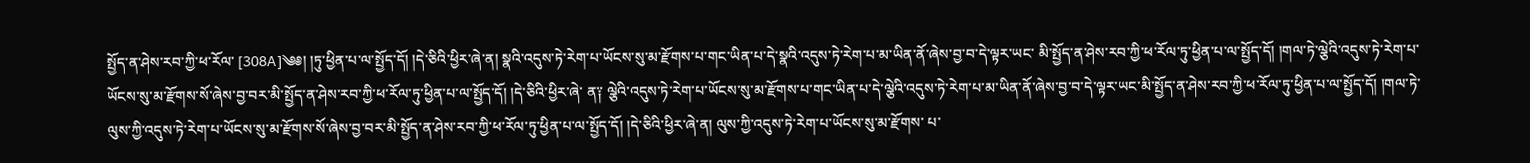སྤྱོད་ན་ཤེས་རབ་ཀྱི་ཕ་རོལ་ [308A]༄༅། །ཏུ་ཕྱིན་པ་ལ་སྤྱོད་དོ། །དེ་ཅིའི་ཕྱིར་ཞེ་ན། སྣའི་འདུས་ཏེ་རེག་པ་ཡོངས་སུ་མ་རྫོགས་པ་གང་ཡིན་པ་དེ་སྣའི་འདུས་ཏེ་རེག་པ་མ་ཡིན་ནོ་ཞེས་བྱ་བ་དེ་ལྟར་ཡང་ མི་སྤྱོད་ན་ཤེས་རབ་ཀྱི་ཕ་རོལ་ཏུ་ཕྱིན་པ་ལ་སྤྱོད་དོ། །གལ་ཏེ་ལྕེའི་འདུས་ཏེ་རེག་པ་ཡོངས་སུ་མ་རྫོགས་སོ་ཞེས་བྱ་བར་མི་སྤྱོད་ན་ཤེས་རབ་ཀྱི་ཕ་རོལ་ཏུ་ཕྱིན་པ་ལ་སྤྱོད་དོ། །དེ་ཅིའི་ཕྱིར་ཞེ་ ན༑ ལྕེའི་འདུས་ཏེ་རེག་པ་ཡོངས་སུ་མ་རྫོགས་པ་གང་ཡིན་པ་དེ་ལྕེའི་འདུས་ཏེ་རེག་པ་མ་ཡིན་ནོ་ཞེས་བྱ་བ་དེ་ལྟར་ཡང་མི་སྤྱོད་ན་ཤེས་རབ་ཀྱི་ཕ་རོལ་ཏུ་ཕྱིན་པ་ལ་སྤྱོད་དོ། །གལ་ཏེ་ ལུས་ཀྱི་འདུས་ཏེ་རེག་པ་ཡོངས་སུ་མ་རྫོགས་སོ་ཞེས་བྱ་བར་མི་སྤྱོད་ན་ཤེས་རབ་ཀྱི་ཕ་རོལ་ཏུ་ཕྱིན་པ་ལ་སྤྱོད་དོ། །དེ་ཅིའི་ཕྱིར་ཞེ་ན། ལུས་ཀྱི་འདུས་ཏེ་རེག་པ་ཡོངས་སུ་མ་རྫོགས་ པ་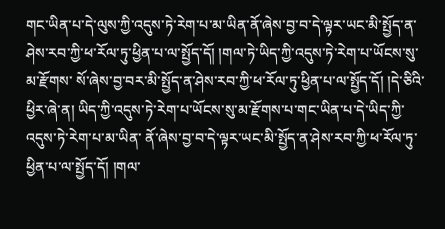གང་ཡིན་པ་དེ་ལུས་ཀྱི་འདུས་ཏེ་རེག་པ་མ་ཡིན་ནོ་ཞེས་བྱ་བ་དེ་ལྟར་ཡང་མི་སྤྱོད་ན་ཤེས་རབ་ཀྱི་ཕ་རོལ་ཏུ་ཕྱིན་པ་ལ་སྤྱོད་དོ། །གལ་ཏེ་ཡིད་ཀྱི་འདུས་ཏེ་རེག་པ་ཡོངས་སུ་མ་རྫོགས་ སོ་ཞེས་བྱ་བར་མི་སྤྱོད་ན་ཤེས་རབ་ཀྱི་ཕ་རོལ་ཏུ་ཕྱིན་པ་ལ་སྤྱོད་དོ། །དེ་ཅིའི་ཕྱིར་ཞེ་ན། ཡིད་ཀྱི་འདུས་ཏེ་རེག་པ་ཡོངས་སུ་མ་རྫོགས་པ་གང་ཡིན་པ་དེ་ཡིད་ཀྱི་འདུས་ཏེ་རེག་པ་མ་ཡིན་ ནོ་ཞེས་བྱ་བ་དེ་ལྟར་ཡང་མི་སྤྱོད་ན་ཤེས་རབ་ཀྱི་ཕ་རོལ་ཏུ་ཕྱིན་པ་ལ་སྤྱོད་དོ། །གལ་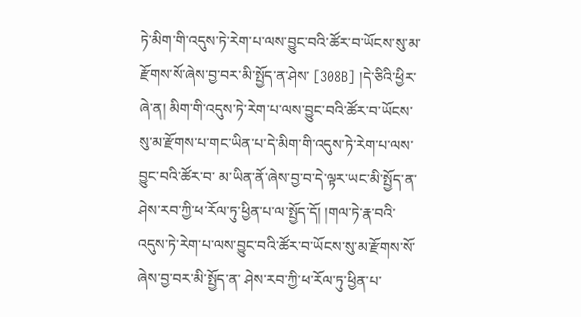ཏེ་མིག་གི་འདུས་ཏེ་རེག་པ་ལས་བྱུང་བའི་ཚོར་བ་ཡོངས་སུ་མ་རྫོགས་སོ་ཞེས་བྱ་བར་མི་སྤྱོད་ན་ཤེས་ [308B] །དེ་ཅིའི་ཕྱིར་ཞེ་ན། མིག་གི་འདུས་ཏེ་རེག་པ་ལས་བྱུང་བའི་ཚོར་བ་ཡོངས་སུ་མ་རྫོགས་པ་གང་ཡིན་པ་དེ་མིག་གི་འདུས་ཏེ་རེག་པ་ལས་བྱུང་བའི་ཚོར་བ་ མ་ཡིན་ནོ་ཞེས་བྱ་བ་དེ་ལྟར་ཡང་མི་སྤྱོད་ན་ཤེས་རབ་ཀྱི་ཕ་རོལ་ཏུ་ཕྱིན་པ་ལ་སྤྱོད་དོ། །གལ་ཏེ་རྣ་བའི་འདུས་ཏེ་རེག་པ་ལས་བྱུང་བའི་ཚོར་བ་ཡོངས་སུ་མ་རྫོགས་སོ་ཞེས་བྱ་བར་མི་སྤྱོད་ན་ ཤེས་རབ་ཀྱི་ཕ་རོལ་ཏུ་ཕྱིན་པ་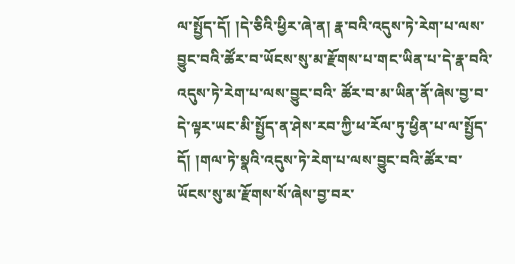ལ་སྤྱོད་དོ། །དེ་ཅིའི་ཕྱིར་ཞེ་ན། རྣ་བའི་འདུས་ཏེ་རེག་པ་ལས་བྱུང་བའི་ཚོར་བ་ཡོངས་སུ་མ་རྫོགས་པ་གང་ཡིན་པ་དེ་རྣ་བའི་འདུས་ཏེ་རེག་པ་ལས་བྱུང་བའི་ ཚོར་བ་མ་ཡིན་ནོ་ཞེས་བྱ་བ་དེ་ལྟར་ཡང་མི་སྤྱོད་ན་ཤེས་རབ་ཀྱི་ཕ་རོལ་ཏུ་ཕྱིན་པ་ལ་སྤྱོད་དོ། །གལ་ཏེ་སྣའི་འདུས་ཏེ་རེག་པ་ལས་བྱུང་བའི་ཚོར་བ་ཡོངས་སུ་མ་རྫོགས་སོ་ཞེས་བྱ་བར་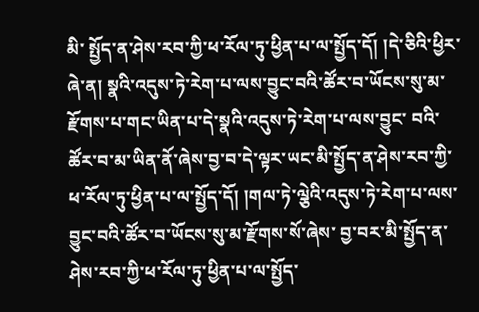མི་ སྤྱོད་ན་ཤེས་རབ་ཀྱི་ཕ་རོལ་ཏུ་ཕྱིན་པ་ལ་སྤྱོད་དོ། །དེ་ཅིའི་ཕྱིར་ཞེ་ན། སྣའི་འདུས་ཏེ་རེག་པ་ལས་བྱུང་བའི་ཚོར་བ་ཡོངས་སུ་མ་རྫོགས་པ་གང་ཡིན་པ་དེ་སྣའི་འདུས་ཏེ་རེག་པ་ལས་བྱུང་ བའི་ཚོར་བ་མ་ཡིན་ནོ་ཞེས་བྱ་བ་དེ་ལྟར་ཡང་མི་སྤྱོད་ན་ཤེས་རབ་ཀྱི་ཕ་རོལ་ཏུ་ཕྱིན་པ་ལ་སྤྱོད་དོ། །གལ་ཏེ་ལྕེའི་འདུས་ཏེ་རེག་པ་ལས་བྱུང་བའི་ཚོར་བ་ཡོངས་སུ་མ་རྫོགས་སོ་ཞེས་ བྱ་བར་མི་སྤྱོད་ན་ཤེས་རབ་ཀྱི་ཕ་རོལ་ཏུ་ཕྱིན་པ་ལ་སྤྱོད་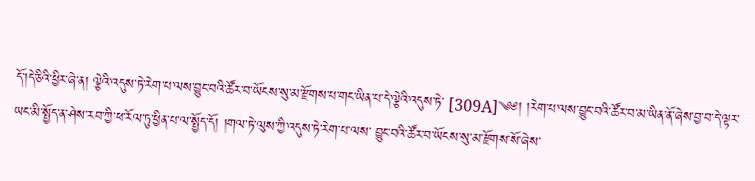དོ་།དེ་ཅིའི་ཕྱིར་ཞེ་ན། ལྕེའི་འདུས་ཏེ་རེག་པ་ལས་བྱུང་བའི་ཚོར་བ་ཡོངས་སུ་མ་རྫོགས་པ་གང་ཡིན་པ་དེ་ལྕེའི་འདུས་ཏེ་ [309A]༄༅། །རེག་པ་ལས་བྱུང་བའི་ཚོར་བ་མ་ཡིན་ནོ་ཞེས་བྱ་བ་དེ་ལྟར་ཡང་མི་སྤྱོད་ན་ཤེས་རབ་ཀྱི་ཕ་རོལ་ཏུ་ཕྱིན་པ་ལ་སྤྱོད་དོ། །གལ་ཏེ་ལུས་ཀྱི་འདུས་ཏེ་རེག་པ་ལས་ བྱུང་བའི་ཚོར་བ་ཡོངས་སུ་མ་རྫོགས་སོ་ཞེས་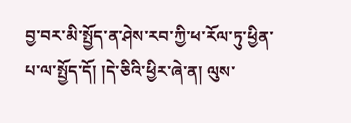བྱ་བར་མི་སྤྱོད་ན་ཤེས་རབ་ཀྱི་ཕ་རོལ་ཏུ་ཕྱིན་པ་ལ་སྤྱོད་དོ། །དེ་ཅིའི་ཕྱིར་ཞེ་ན། ལུས་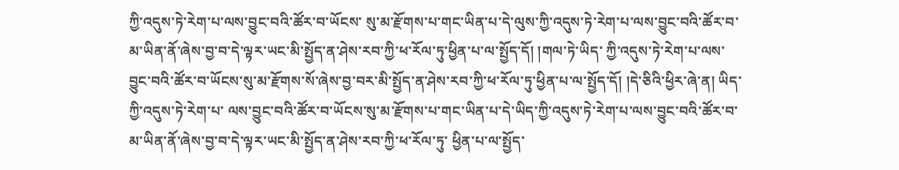ཀྱི་འདུས་ཏེ་རེག་པ་ལས་བྱུང་བའི་ཚོར་བ་ཡོངས་ སུ་མ་རྫོགས་པ་གང་ཡིན་པ་དེ་ལུས་ཀྱི་འདུས་ཏེ་རེག་པ་ལས་བྱུང་བའི་ཚོར་བ་མ་ཡིན་ནོ་ཞེས་བྱ་བ་དེ་ལྟར་ཡང་མི་སྤྱོད་ན་ཤེས་རབ་ཀྱི་ཕ་རོལ་ཏུ་ཕྱིན་པ་ལ་སྤྱོད་དོ། །གལ་ཏེ་ཡིད་ ཀྱི་འདུས་ཏེ་རེག་པ་ལས་བྱུང་བའི་ཚོར་བ་ཡོངས་སུ་མ་རྫོགས་སོ་ཞེས་བྱ་བར་མི་སྤྱོད་ན་ཤེས་རབ་ཀྱི་ཕ་རོལ་ཏུ་ཕྱིན་པ་ལ་སྤྱོད་དོ། །དེ་ཅིའི་ཕྱིར་ཞེ་ན། ཡིད་ཀྱི་འདུས་ཏེ་རེག་པ་ ལས་བྱུང་བའི་ཚོར་བ་ཡོངས་སུ་མ་རྫོགས་པ་གང་ཡིན་པ་དེ་ཡིད་ཀྱི་འདུས་ཏེ་རེག་པ་ལས་བྱུང་བའི་ཚོར་བ་མ་ཡིན་ནོ་ཞེས་བྱ་བ་དེ་ལྟར་ཡང་མི་སྤྱོད་ན་ཤེས་རབ་ཀྱི་ཕ་རོལ་ཏུ་ ཕྱིན་པ་ལ་སྤྱོད་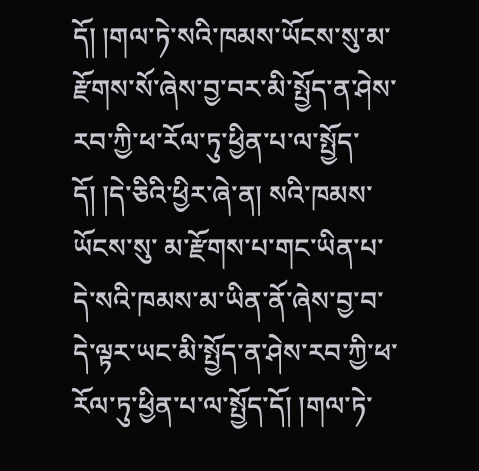དོ། །གལ་ཏེ་སའི་ཁམས་ཡོངས་སུ་མ་རྫོགས་སོ་ཞེས་བྱ་བར་མི་སྤྱོད་ན་ཤེས་རབ་ཀྱི་ཕ་རོལ་ཏུ་ཕྱིན་པ་ལ་སྤྱོད་དོ། །དེ་ཅིའི་ཕྱིར་ཞེ་ན། སའི་ཁམས་ཡོངས་སུ་ མ་རྫོགས་པ་གང་ཡིན་པ་དེ་སའི་ཁམས་མ་ཡིན་ནོ་ཞེས་བྱ་བ་དེ་ལྟར་ཡང་མི་སྤྱོད་ན་ཤེས་རབ་ཀྱི་ཕ་རོལ་ཏུ་ཕྱིན་པ་ལ་སྤྱོད་དོ། །གལ་ཏེ་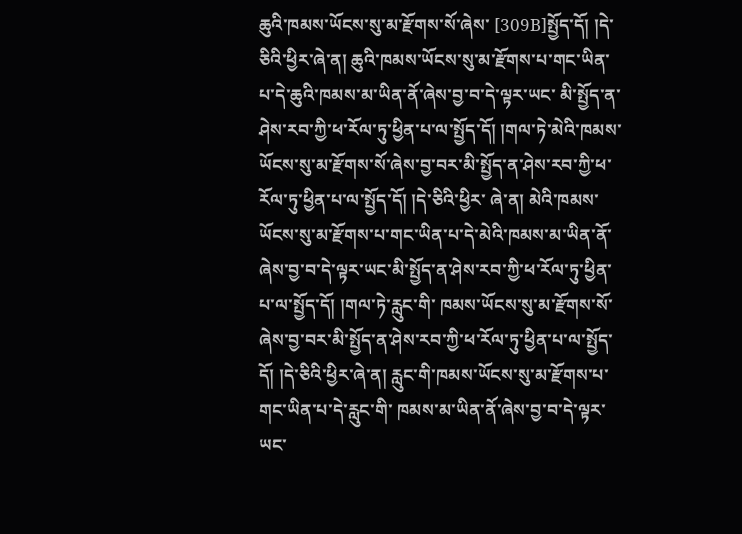ཆུའི་ཁམས་ཡོངས་སུ་མ་རྫོགས་སོ་ཞེས་ [309B]སྤྱོད་དོ། །དེ་ཅིའི་ཕྱིར་ཞེ་ན། ཆུའི་ཁམས་ཡོངས་སུ་མ་རྫོགས་པ་གང་ཡིན་པ་དེ་ཆུའི་ཁམས་མ་ཡིན་ནོ་ཞེས་བྱ་བ་དེ་ལྟར་ཡང་ མི་སྤྱོད་ན་ཤེས་རབ་ཀྱི་ཕ་རོལ་ཏུ་ཕྱིན་པ་ལ་སྤྱོད་དོ། །གལ་ཏེ་མེའི་ཁམས་ཡོངས་སུ་མ་རྫོགས་སོ་ཞེས་བྱ་བར་མི་སྤྱོད་ན་ཤེས་རབ་ཀྱི་ཕ་རོལ་ཏུ་ཕྱིན་པ་ལ་སྤྱོད་དོ། །དེ་ཅིའི་ཕྱིར་ ཞེ་ན། མེའི་ཁམས་ཡོངས་སུ་མ་རྫོགས་པ་གང་ཡིན་པ་དེ་མེའི་ཁམས་མ་ཡིན་ནོ་ཞེས་བྱ་བ་དེ་ལྟར་ཡང་མི་སྤྱོད་ན་ཤེས་རབ་ཀྱི་ཕ་རོལ་ཏུ་ཕྱིན་པ་ལ་སྤྱོད་དོ། །གལ་ཏེ་རླུང་གི་ ཁམས་ཡོངས་སུ་མ་རྫོགས་སོ་ཞེས་བྱ་བར་མི་སྤྱོད་ན་ཤེས་རབ་ཀྱི་ཕ་རོལ་ཏུ་ཕྱིན་པ་ལ་སྤྱོད་དོ། །དེ་ཅིའི་ཕྱིར་ཞེ་ན། རླུང་གི་ཁམས་ཡོངས་སུ་མ་རྫོགས་པ་གང་ཡིན་པ་དེ་རླུང་གི་ ཁམས་མ་ཡིན་ནོ་ཞེས་བྱ་བ་དེ་ལྟར་ཡང་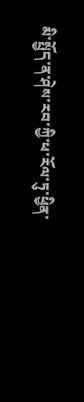མི་སྤྱོད་ན་ཤེས་རབ་ཀྱི་ཕ་རོལ་ཏུ་ཕྱིན་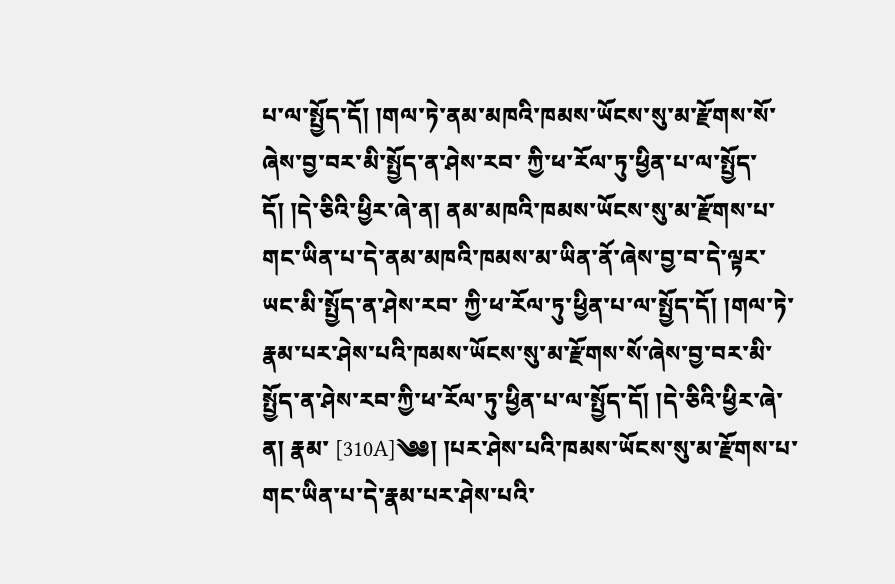པ་ལ་སྤྱོད་དོ། །གལ་ཏེ་ནམ་མཁའི་ཁམས་ཡོངས་སུ་མ་རྫོགས་སོ་ཞེས་བྱ་བར་མི་སྤྱོད་ན་ཤེས་རབ་ ཀྱི་ཕ་རོལ་ཏུ་ཕྱིན་པ་ལ་སྤྱོད་དོ། །དེ་ཅིའི་ཕྱིར་ཞེ་ན། ནམ་མཁའི་ཁམས་ཡོངས་སུ་མ་རྫོགས་པ་གང་ཡིན་པ་དེ་ནམ་མཁའི་ཁམས་མ་ཡིན་ནོ་ཞེས་བྱ་བ་དེ་ལྟར་ཡང་མི་སྤྱོད་ན་ཤེས་རབ་ ཀྱི་ཕ་རོལ་ཏུ་ཕྱིན་པ་ལ་སྤྱོད་དོ། །གལ་ཏེ་རྣམ་པར་ཤེས་པའི་ཁམས་ཡོངས་སུ་མ་རྫོགས་སོ་ཞེས་བྱ་བར་མི་སྤྱོད་ན་ཤེས་རབ་ཀྱི་ཕ་རོལ་ཏུ་ཕྱིན་པ་ལ་སྤྱོད་དོ། །དེ་ཅིའི་ཕྱིར་ཞེ་ན། རྣམ་ [310A]༄༅། །པར་ཤེས་པའི་ཁམས་ཡོངས་སུ་མ་རྫོགས་པ་གང་ཡིན་པ་དེ་རྣམ་པར་ཤེས་པའི་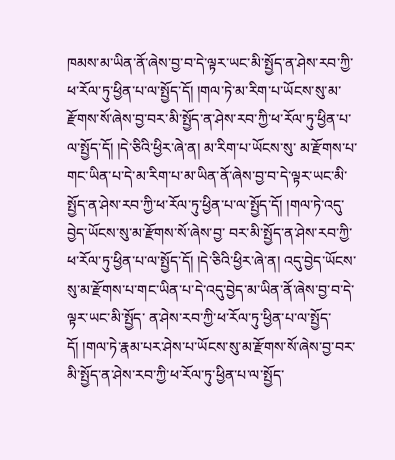ཁམས་མ་ཡིན་ནོ་ཞེས་བྱ་བ་དེ་ལྟར་ཡང་མི་སྤྱོད་ན་ཤེས་རབ་ཀྱི་ ཕ་རོལ་ཏུ་ཕྱིན་པ་ལ་སྤྱོད་དོ། །གལ་ཏེ་མ་རིག་པ་ཡོངས་སུ་མ་རྫོགས་སོ་ཞེས་བྱ་བར་མི་སྤྱོད་ན་ཤེས་རབ་ཀྱི་ཕ་རོལ་ཏུ་ཕྱིན་པ་ལ་སྤྱོད་དོ། །དེ་ཅིའི་ཕྱིར་ཞེ་ན། མ་རིག་པ་ཡོངས་སུ་ མ་རྫོགས་པ་གང་ཡིན་པ་དེ་མ་རིག་པ་མ་ཡིན་ནོ་ཞེས་བྱ་བ་དེ་ལྟར་ཡང་མི་སྤྱོད་ན་ཤེས་རབ་ཀྱི་ཕ་རོལ་ཏུ་ཕྱིན་པ་ལ་སྤྱོད་དོ། །གལ་ཏེ་འདུ་བྱེད་ཡོངས་སུ་མ་རྫོགས་སོ་ཞེས་བྱ་ བར་མི་སྤྱོད་ན་ཤེས་རབ་ཀྱི་ཕ་རོལ་ཏུ་ཕྱིན་པ་ལ་སྤྱོད་དོ། །དེ་ཅིའི་ཕྱིར་ཞེ་ན། འདུ་བྱེད་ཡོངས་སུ་མ་རྫོགས་པ་གང་ཡིན་པ་དེ་འདུ་བྱེད་མ་ཡིན་ནོ་ཞེས་བྱ་བ་དེ་ལྟར་ཡང་མི་སྤྱོད་ ན་ཤེས་རབ་ཀྱི་ཕ་རོལ་ཏུ་ཕྱིན་པ་ལ་སྤྱོད་དོ། །གལ་ཏེ་རྣམ་པར་ཤེས་པ་ཡོངས་སུ་མ་རྫོགས་སོ་ཞེས་བྱ་བར་མི་སྤྱོད་ན་ཤེས་རབ་ཀྱི་ཕ་རོལ་ཏུ་ཕྱིན་པ་ལ་སྤྱོད་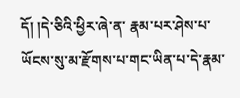དོ། །དེ་ཅིའི་ཕྱིར་ཞེ་ན་ རྣམ་པར་ཤེས་པ་ཡོངས་སུ་མ་རྫོགས་པ་གང་ཡིན་པ་དེ་རྣམ་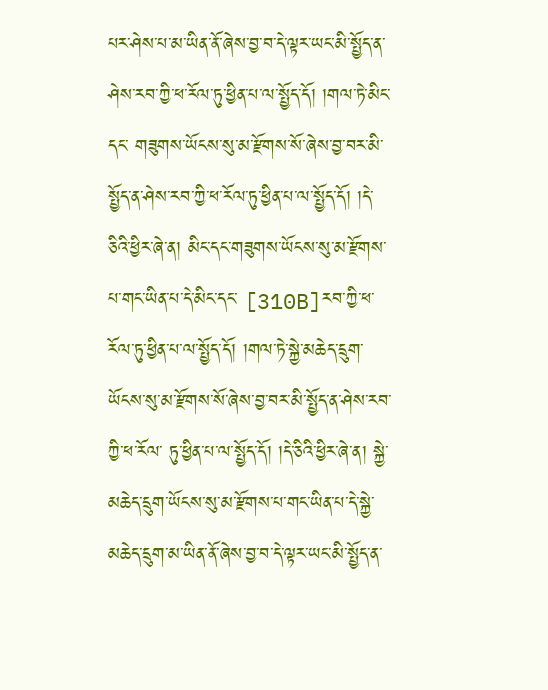པར་ཤེས་པ་མ་ཡིན་ནོ་ཞེས་བྱ་བ་དེ་ལྟར་ཡང་མི་སྤྱོད་ན་ཤེས་རབ་ཀྱི་ཕ་རོལ་ཏུ་ཕྱིན་པ་ལ་སྤྱོད་དོ། །གལ་ཏེ་མིང་དང་ གཟུགས་ཡོངས་སུ་མ་རྫོགས་སོ་ཞེས་བྱ་བར་མི་སྤྱོད་ན་ཤེས་རབ་ཀྱི་ཕ་རོལ་ཏུ་ཕྱིན་པ་ལ་སྤྱོད་དོ། །དེ་ཅིའི་ཕྱིར་ཞེ་ན། མིང་དང་གཟུགས་ཡོངས་སུ་མ་རྫོགས་པ་གང་ཡིན་པ་དེ་མིང་དང་ [310B]རབ་ཀྱི་ཕ་རོལ་ཏུ་ཕྱིན་པ་ལ་སྤྱོད་དོ། །གལ་ཏེ་སྐྱེ་མཆེད་དྲུག་ཡོངས་སུ་མ་རྫོགས་སོ་ཞེས་བྱ་བར་མི་སྤྱོད་ན་ཤེས་རབ་ཀྱི་ཕ་རོལ་ ཏུ་ཕྱིན་པ་ལ་སྤྱོད་དོ། །དེ་ཅིའི་ཕྱིར་ཞེ་ན། སྐྱེ་མཆེད་དྲུག་ཡོངས་སུ་མ་རྫོགས་པ་གང་ཡིན་པ་དེ་སྐྱེ་མཆེད་དྲུག་མ་ཡིན་ནོ་ཞེས་བྱ་བ་དེ་ལྟར་ཡང་མི་སྤྱོད་ན་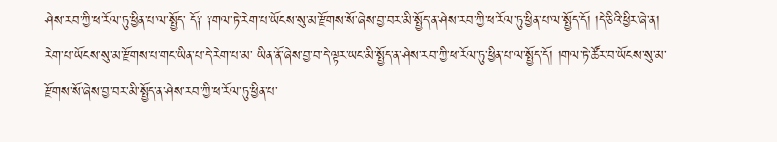ཤེས་རབ་ཀྱི་ཕ་རོལ་ཏུ་ཕྱིན་པ་ལ་སྤྱོད་ དོ༑ ༑གལ་ཏེ་རེག་པ་ཡོངས་སུ་མ་རྫོགས་སོ་ཞེས་བྱ་བར་མི་སྤྱོད་ན་ཤེས་རབ་ཀྱི་ཕ་རོལ་ཏུ་ཕྱིན་པ་ལ་སྤྱོད་དོ། །དེ་ཅིའི་ཕྱིར་ཞེ་ན། རེག་པ་ཡོངས་སུ་མ་རྫོགས་པ་གང་ཡིན་པ་དེ་རེག་པ་མ་ ཡིན་ནོ་ཞེས་བྱ་བ་དེ་ལྟར་ཡང་མི་སྤྱོད་ན་ཤེས་རབ་ཀྱི་ཕ་རོལ་ཏུ་ཕྱིན་པ་ལ་སྤྱོད་དོ། །གལ་ཏེ་ཚོར་བ་ཡོངས་སུ་མ་རྫོགས་སོ་ཞེས་བྱ་བར་མི་སྤྱོད་ན་ཤེས་རབ་ཀྱི་ཕ་རོལ་ཏུ་ཕྱིན་པ་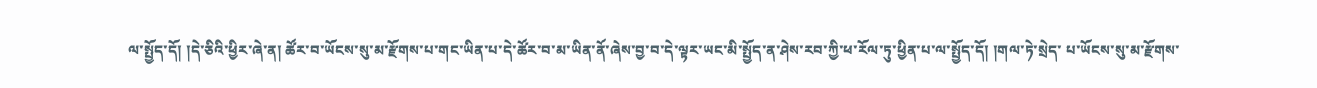ལ་སྤྱོད་དོ། །དེ་ཅིའི་ཕྱིར་ཞེ་ན། ཚོར་བ་ཡོངས་སུ་མ་རྫོགས་པ་གང་ཡིན་པ་དེ་ཚོར་བ་མ་ཡིན་ནོ་ཞེས་བྱ་བ་དེ་ལྟར་ཡང་མི་སྤྱོད་ན་ཤེས་རབ་ཀྱི་ཕ་རོལ་ཏུ་ཕྱིན་པ་ལ་སྤྱོད་དོ། །གལ་ཏེ་སྲེད་ པ་ཡོངས་སུ་མ་རྫོགས་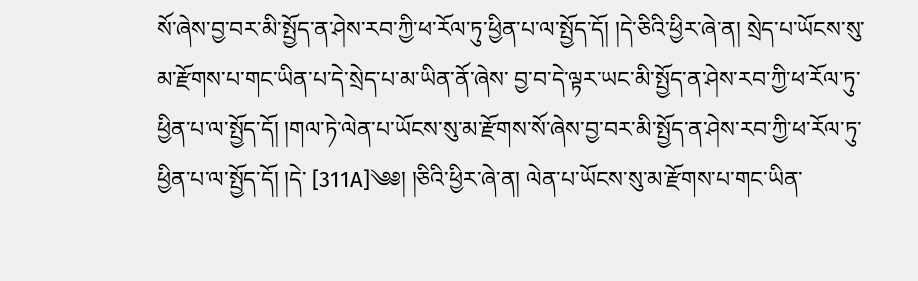སོ་ཞེས་བྱ་བར་མི་སྤྱོད་ན་ཤེས་རབ་ཀྱི་ཕ་རོལ་ཏུ་ཕྱིན་པ་ལ་སྤྱོད་དོ། །དེ་ཅིའི་ཕྱིར་ཞེ་ན། སྲེད་པ་ཡོངས་སུ་མ་རྫོགས་པ་གང་ཡིན་པ་དེ་སྲེད་པ་མ་ཡིན་ནོ་ཞེས་ བྱ་བ་དེ་ལྟར་ཡང་མི་སྤྱོད་ན་ཤེས་རབ་ཀྱི་ཕ་རོལ་ཏུ་ཕྱིན་པ་ལ་སྤྱོད་དོ། །གལ་ཏེ་ལེན་པ་ཡོངས་སུ་མ་རྫོགས་སོ་ཞེས་བྱ་བར་མི་སྤྱོད་ན་ཤེས་རབ་ཀྱི་ཕ་རོལ་ཏུ་ཕྱིན་པ་ལ་སྤྱོད་དོ། །དེ་ [311A]༄༅། །ཅིའི་ཕྱིར་ཞེ་ན། ལེན་པ་ཡོངས་སུ་མ་རྫོགས་པ་གང་ཡིན་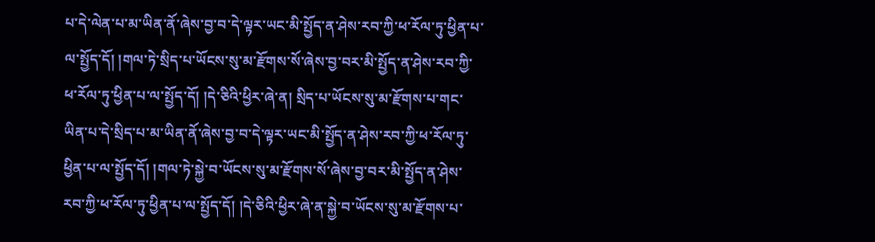པ་དེ་ལེན་པ་མ་ཡིན་ནོ་ཞེས་བྱ་བ་དེ་ལྟར་ཡང་མི་སྤྱོད་ན་ཤེས་རབ་ཀྱི་ཕ་རོལ་ཏུ་ཕྱིན་པ་ ལ་སྤྱོད་དོ། །གལ་ཏེ་སྲིད་པ་ཡོངས་སུ་མ་རྫོགས་སོ་ཞེས་བྱ་བར་མི་སྤྱོད་ན་ཤེས་རབ་ཀྱི་ཕ་རོལ་ཏུ་ཕྱིན་པ་ལ་སྤྱོད་དོ། །དེ་ཅིའི་ཕྱིར་ཞེ་ན། སྲིད་པ་ཡོངས་སུ་མ་རྫོགས་པ་གང་ ཡིན་པ་དེ་སྲིད་པ་མ་ཡིན་ནོ་ཞེས་བྱ་བ་དེ་ལྟར་ཡང་མི་སྤྱོད་ན་ཤེས་རབ་ཀྱི་ཕ་རོལ་ཏུ་ཕྱིན་པ་ལ་སྤྱོད་དོ། །གལ་ཏེ་སྐྱེ་བ་ཡོངས་སུ་མ་རྫོགས་སོ་ཞེས་བྱ་བར་མི་སྤྱོད་ན་ཤེས་ རབ་ཀྱི་ཕ་རོལ་ཏུ་ཕྱིན་པ་ལ་སྤྱོད་དོ། །དེ་ཅིའི་ཕྱིར་ཞེ་ན་སྐྱེ་བ་ཡོངས་སུ་མ་རྫོགས་པ་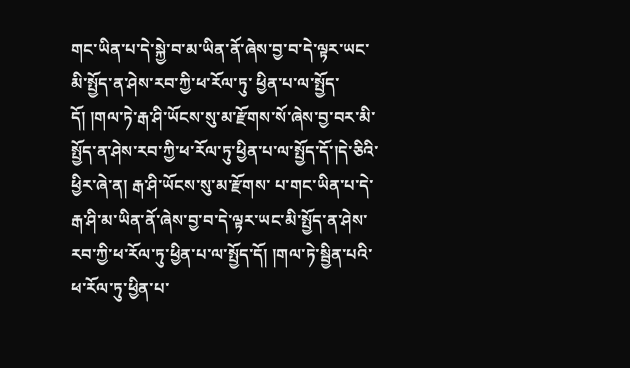གང་ཡིན་པ་དེ་སྐྱེ་བ་མ་ཡིན་ནོ་ཞེས་བྱ་བ་དེ་ལྟར་ཡང་མི་སྤྱོད་ན་ཤེས་རབ་ཀྱི་ཕ་རོལ་ཏུ་ ཕྱིན་པ་ལ་སྤྱོད་དོ། །གལ་ཏེ་རྒ་ཤི་ཡོངས་སུ་མ་རྫོགས་སོ་ཞེས་བྱ་བར་མི་སྤྱོད་ན་ཤེས་རབ་ཀྱི་ཕ་རོལ་ཏུ་ཕྱིན་པ་ལ་སྤྱོད་དོ་།དེ་ཅིའི་ཕྱིར་ཞེ་ན། རྒ་ཤི་ཡོངས་སུ་མ་རྫོགས་ པ་གང་ཡིན་པ་དེ་རྒ་ཤི་མ་ཡིན་ནོ་ཞེས་བྱ་བ་དེ་ལྟར་ཡང་མི་སྤྱོད་ན་ཤེས་རབ་ཀྱི་ཕ་རོལ་ཏུ་ཕྱིན་པ་ལ་སྤྱོད་དོ། །གལ་ཏེ་སྦྱིན་པའི་ཕ་རོལ་ཏུ་ཕྱིན་པ་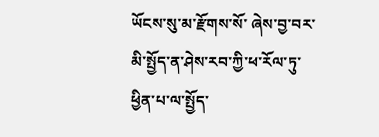ཡོངས་སུ་མ་རྫོགས་སོ་ ཞེས་བྱ་བར་མི་སྤྱོད་ན་ཤེས་རབ་ཀྱི་ཕ་རོལ་ཏུ་ཕྱིན་པ་ལ་སྤྱོད་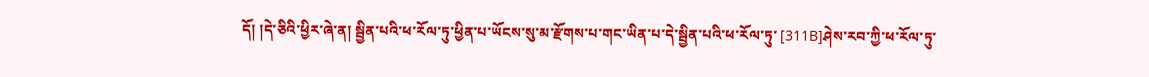དོ། །དེ་ཅིའི་ཕྱིར་ཞེ་ན། སྦྱིན་པའི་ཕ་རོལ་ཏུ་ཕྱིན་པ་ཡོངས་སུ་མ་རྫོགས་པ་གང་ཡིན་པ་དེ་སྦྱིན་པའི་ཕ་རོལ་ཏུ་ [311B]ཤེས་རབ་ཀྱི་ཕ་རོལ་ཏུ་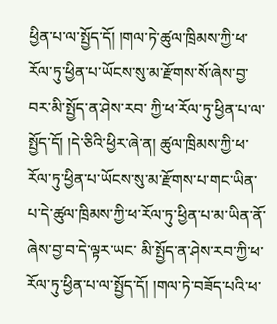ཕྱིན་པ་ལ་སྤྱོད་དོ། །གལ་ཏེ་ཚུལ་ཁྲིམས་ཀྱི་ཕ་རོལ་ཏུ་ཕྱིན་པ་ཡོངས་སུ་མ་རྫོགས་སོ་ཞེས་བྱ་བར་མི་སྤྱོད་ན་ཤེས་རབ་ ཀྱི་ཕ་རོལ་ཏུ་ཕྱིན་པ་ལ་སྤྱོད་དོ། །དེ་ཅིའི་ཕྱིར་ཞེ་ན། ཚུལ་ཁྲིམས་ཀྱི་ཕ་རོལ་ཏུ་ཕྱིན་པ་ཡོངས་སུ་མ་རྫོགས་པ་གང་ཡིན་པ་དེ་ཚུལ་ཁྲིམས་ཀྱི་ཕ་རོལ་ཏུ་ཕྱིན་པ་མ་ཡིན་ནོ་ཞེས་བྱ་བ་དེ་ལྟར་ཡང་ མི་སྤྱོད་ན་ཤེས་རབ་ཀྱི་ཕ་རོལ་ཏུ་ཕྱིན་པ་ལ་སྤྱོད་དོ། །གལ་ཏེ་བཟོད་པའི་ཕ་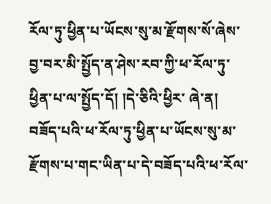རོལ་ཏུ་ཕྱིན་པ་ཡོངས་སུ་མ་རྫོགས་སོ་ཞེས་བྱ་བར་མི་སྤྱོད་ན་ཤེས་རབ་ཀྱི་ཕ་རོལ་ཏུ་ཕྱིན་པ་ལ་སྤྱོད་དོ། །དེ་ཅིའི་ཕྱིར་ ཞེ་ན། བཟོད་པའི་ཕ་རོལ་ཏུ་ཕྱིན་པ་ཡོངས་སུ་མ་རྫོགས་པ་གང་ཡིན་པ་དེ་བཟོད་པའི་ཕ་རོལ་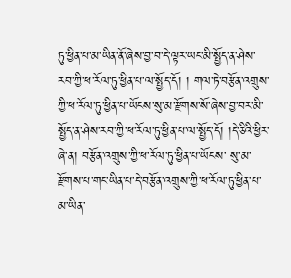ཏུ་ཕྱིན་པ་མ་ཡིན་ནོ་ཞེས་བྱ་བ་དེ་ལྟར་ཡང་མི་སྤྱོད་ན་ཤེས་རབ་ཀྱི་ཕ་རོལ་ཏུ་ཕྱིན་པ་ལ་སྤྱོད་དོ། ། གལ་ཏེ་བརྩོན་འགྲུས་ཀྱི་ཕ་རོལ་ཏུ་ཕྱིན་པ་ཡོངས་སུ་མ་རྫོགས་སོ་ཞེས་བྱ་བར་མི་སྤྱོད་ན་ཤེས་རབ་ཀྱི་ཕ་རོལ་ཏུ་ཕྱིན་པ་ལ་སྤྱོད་དོ། །དེ་ཅིའི་ཕྱིར་ཞེ་ན། བརྩོན་འགྲུས་ཀྱི་ཕ་རོལ་ཏུ་ཕྱིན་པ་ཡོངས་ སུ་མ་རྫོགས་པ་གང་ཡིན་པ་དེ་བརྩོན་འགྲུས་ཀྱི་ཕ་རོལ་ཏུ་ཕྱིན་པ་མ་ཡིན་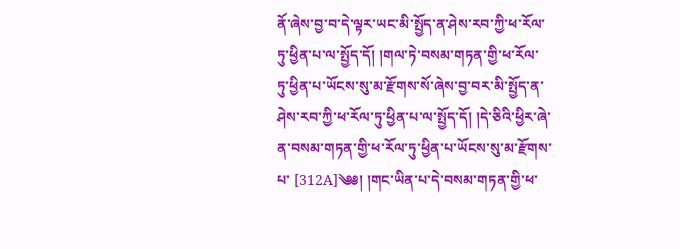ནོ་ཞེས་བྱ་བ་དེ་ལྟར་ཡང་མི་སྤྱོད་ན་ཤེས་རབ་ཀྱི་ཕ་རོལ་ཏུ་ཕྱིན་པ་ལ་སྤྱོད་དོ། །གལ་ཏེ་བསམ་གཏན་གྱི་ཕ་རོལ་ ཏུ་ཕྱིན་པ་ཡོངས་སུ་མ་རྫོགས་སོ་ཞེས་བྱ་བར་མི་སྤྱོད་ན་ཤེས་རབ་ཀྱི་ཕ་རོལ་ཏུ་ཕྱིན་པ་ལ་སྤྱོད་དོ། །དེ་ཅིའི་ཕྱིར་ཞེ་ན་བསམ་གཏན་གྱི་ཕ་རོལ་ཏུ་ཕྱིན་པ་ཡོངས་སུ་མ་རྫོགས་པ་ [312A]༄༅། །གང་ཡིན་པ་དེ་བསམ་གཏན་གྱི་ཕ་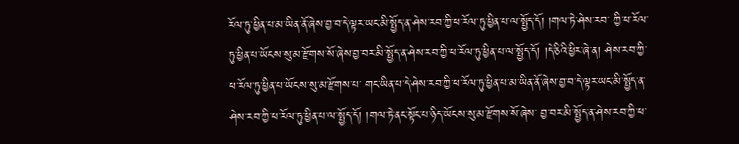རོལ་ཏུ་ཕྱིན་པ་མ་ཡིན་ནོ་ཞེས་བྱ་བ་དེ་ལྟར་ཡང་མི་སྤྱོད་ན་ཤེས་རབ་ཀྱི་ཕ་རོལ་ཏུ་ཕྱིན་པ་ལ་སྤྱོད་དོ། །གལ་ཏེ་ཤེས་རབ་ ཀྱི་ཕ་རོལ་ཏུ་ཕྱིན་པ་ཡོངས་སུ་མ་རྫོགས་སོ་ཞེས་བྱ་བར་མི་སྤྱོད་ན་ཤེས་རབ་ཀྱི་ཕ་རོལ་ཏུ་ཕྱིན་པ་ལ་སྤྱོད་དོ། །དེ་ཅིའི་ཕྱིར་ཞེ་ན། ཤེས་རབ་ཀྱི་ཕ་རོལ་ཏུ་ཕྱིན་པ་ཡོངས་སུ་མ་རྫོགས་པ་ གང་ཡིན་པ་དེ་ཤེས་རབ་ཀྱི་ཕ་རོལ་ཏུ་ཕྱིན་པ་མ་ཡིན་ནོ་ཞེས་བྱ་བ་དེ་ལྟར་ཡང་མི་སྤྱོད་ན་ཤེས་རབ་ཀྱི་ཕ་རོལ་ཏུ་ཕྱིན་པ་ལ་སྤྱོད་དོ། །གལ་ཏེ་ནང་སྟོང་པ་ཉིད་ཡོངས་སུ་མ་རྫོགས་སོ་ཞེས་ བྱ་བར་མི་སྤྱོད་ན་ཤེས་རབ་ཀྱི་ཕ་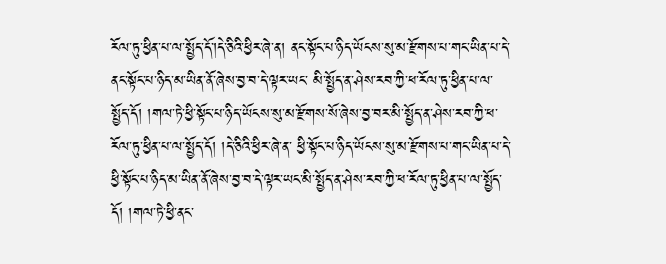རོལ་ཏུ་ཕྱིན་པ་ལ་སྤྱོད་དོ་།དེ་ཅིའི་ཕྱིར་ཞེ་ན། ནང་སྟོང་པ་ཉིད་ཡོངས་སུ་མ་རྫོགས་པ་གང་ཡིན་པ་དེ་ནང་སྟོང་པ་ཉིད་མ་ཡིན་ནོ་ཞེས་བྱ་བ་དེ་ལྟར་ཡང་ མི་སྤྱོད་ན་ཤེས་རབ་ཀྱི་ཕ་རོལ་ཏུ་ཕྱིན་པ་ལ་སྤྱོད་དོ། །གལ་ཏེ་ཕྱི་སྟོང་པ་ཉིད་ཡོངས་སུ་མ་རྫོགས་སོ་ཞེས་བྱ་བར་མི་སྤྱོད་ན་ཤེས་རབ་ཀྱི་ཕ་རོལ་ཏུ་ཕྱིན་པ་ལ་སྤྱོད་དོ། །དེ་ཅིའི་ཕྱིར་ཞེ་ན་ ཕྱི་སྟོང་པ་ཉིད་ཡོངས་སུ་མ་རྫོགས་པ་གང་ཡིན་པ་དེ་ཕྱི་སྟོང་པ་ཉིད་མ་ཡིན་ནོ་ཞེས་བྱ་བ་དེ་ལྟར་ཡང་མི་སྤྱོད་ན་ཤེས་རབ་ཀྱི་ཕ་རོལ་ཏུ་ཕྱིན་པ་ལ་སྤྱོད་དོ། །གལ་ཏེ་ཕྱི་ནང་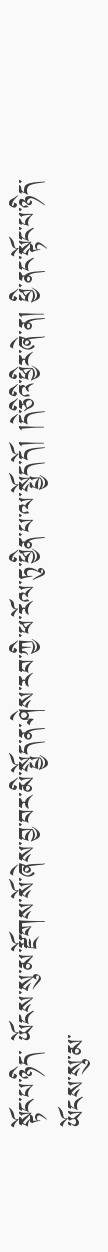སྟོང་པ་ཉིད་ ཡོངས་སུ་མ་རྫོགས་སོ་ཞེས་བྱ་བར་མི་སྤྱོད་ན་ཤེས་རབ་ཀྱི་ཕ་རོལ་ཏུ་ཕྱིན་པ་ལ་སྤྱོད་དོ། །དེ་ཅིའི་ཕྱིར་ཞེ་ན། ཕྱི་ནང་སྟོང་པ་ཉིད་ཡོངས་སུ་མ་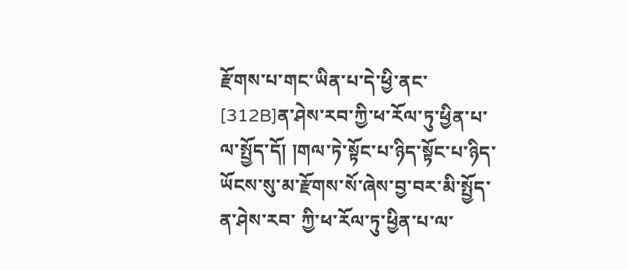རྫོགས་པ་གང་ཡིན་པ་དེ་ཕྱི་ནང་ [312B]ན་ཤེས་རབ་ཀྱི་ཕ་རོལ་ཏུ་ཕྱིན་པ་ལ་སྤྱོད་དོ། །གལ་ཏེ་སྟོང་པ་ཉིད་སྟོང་པ་ཉིད་ཡོངས་སུ་མ་རྫོགས་སོ་ཞེས་བྱ་བར་མི་སྤྱོད་ན་ཤེས་རབ་ ཀྱི་ཕ་རོལ་ཏུ་ཕྱིན་པ་ལ་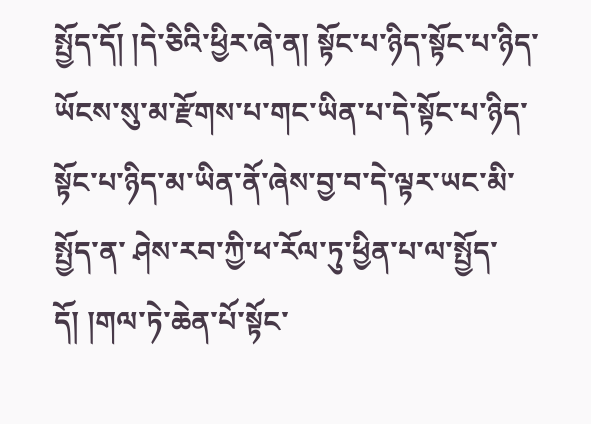སྤྱོད་དོ། །དེ་ཅིའི་ཕྱིར་ཞེ་ན། སྟོང་པ་ཉིད་སྟོང་པ་ཉིད་ཡོངས་སུ་མ་རྫོགས་པ་གང་ཡིན་པ་དེ་སྟོང་པ་ཉིད་སྟོང་པ་ཉིད་མ་ཡིན་ནོ་ཞེས་བྱ་བ་དེ་ལྟར་ཡང་མི་སྤྱོད་ན་ ཤེས་རབ་ཀྱི་ཕ་རོལ་ཏུ་ཕྱིན་པ་ལ་སྤྱོད་དོ། །གལ་ཏེ་ཆེན་པོ་སྟོང་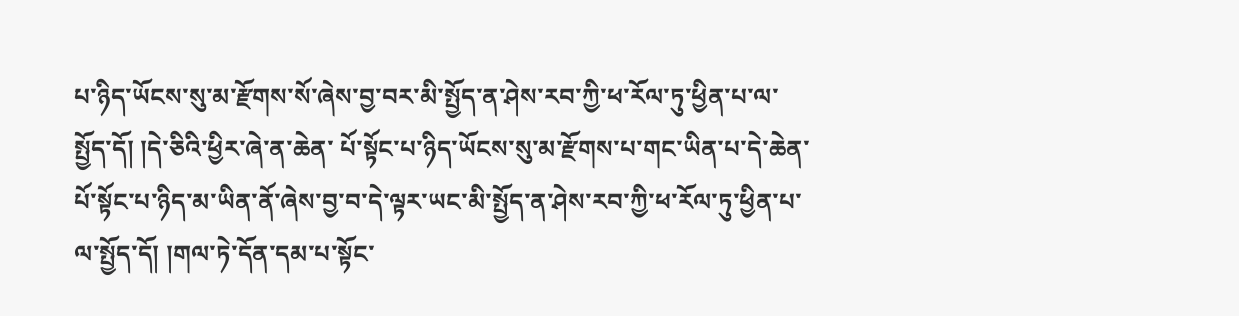པ་ཉིད་ཡོངས་སུ་མ་རྫོགས་སོ་ཞེས་བྱ་བར་མི་སྤྱོད་ན་ཤེས་རབ་ཀྱི་ཕ་རོལ་ཏུ་ཕྱིན་པ་ལ་སྤྱོད་དོ། །དེ་ཅིའི་ཕྱིར་ཞེ་ན་ཆེན་ པོ་སྟོང་པ་ཉིད་ཡོངས་སུ་མ་རྫོགས་པ་གང་ཡིན་པ་དེ་ཆེན་པོ་སྟོང་པ་ཉིད་མ་ཡིན་ནོ་ཞེས་བྱ་བ་དེ་ལྟར་ཡང་མི་སྤྱོད་ན་ཤེས་རབ་ཀྱི་ཕ་རོལ་ཏུ་ཕྱིན་པ་ལ་སྤྱོད་དོ། །གལ་ཏེ་དོན་དམ་པ་སྟོང་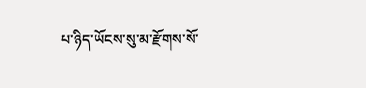པ་ཉིད་ཡོངས་སུ་མ་རྫོགས་སོ་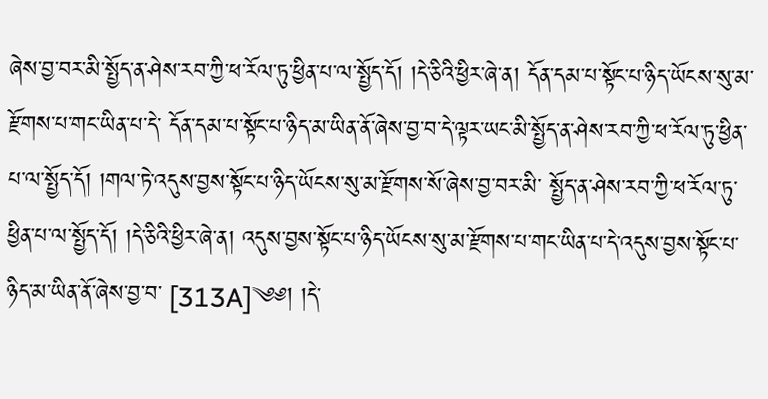ཞེས་བྱ་བར་མི་སྤྱོད་ན་ཤེས་རབ་ཀྱི་ཕ་རོལ་ཏུ་ཕྱིན་པ་ལ་སྤྱོད་དོ། །དེ་ཅིའི་ཕྱིར་ཞེ་ན། དོན་དམ་པ་སྟོང་པ་ཉིད་ཡོངས་སུ་མ་རྫོགས་པ་གང་ཡིན་པ་དེ་ དོན་དམ་པ་སྟོང་པ་ཉིད་མ་ཡིན་ནོ་ཞེས་བྱ་བ་དེ་ལྟར་ཡང་མི་སྤྱོད་ན་ཤེས་རབ་ཀྱི་ཕ་རོལ་ཏུ་ཕྱིན་པ་ལ་སྤྱོད་དོ། །གལ་ཏེ་འདུས་བྱས་སྟོང་པ་ཉིད་ཡོངས་སུ་མ་རྫོགས་སོ་ཞེས་བྱ་བར་མི་ སྤྱོད་ན་ཤེས་རབ་ཀྱི་ཕ་རོལ་ཏུ་ཕྱིན་པ་ལ་སྤྱོད་དོ། །དེ་ཅིའི་ཕྱིར་ཞེ་ན། འདུས་བྱས་སྟོང་པ་ཉིད་ཡོངས་སུ་མ་རྫོགས་པ་གང་ཡིན་པ་དེ་འདུས་བྱས་སྟོང་པ་ཉིད་མ་ཡིན་ནོ་ཞེས་བྱ་བ་ [313A]༄༅། །དེ་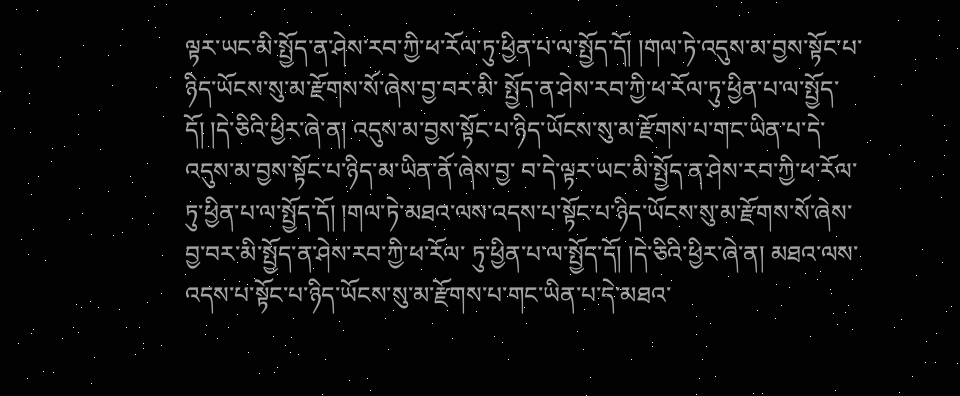ལྟར་ཡང་མི་སྤྱོད་ན་ཤེས་རབ་ཀྱི་ཕ་རོལ་ཏུ་ཕྱིན་པ་ལ་སྤྱོད་དོ། །གལ་ཏེ་འདུས་མ་བྱས་སྟོང་པ་ཉིད་ཡོངས་སུ་མ་རྫོགས་སོ་ཞེས་བྱ་བར་མི་ སྤྱོད་ན་ཤེས་རབ་ཀྱི་ཕ་རོལ་ཏུ་ཕྱིན་པ་ལ་སྤྱོད་དོ། །དེ་ཅིའི་ཕྱིར་ཞེ་ན། འདུས་མ་བྱས་སྟོང་པ་ཉིད་ཡོངས་སུ་མ་རྫོགས་པ་གང་ཡིན་པ་དེ་འདུས་མ་བྱས་སྟོང་པ་ཉིད་མ་ཡིན་ནོ་ཞེས་བྱ་ བ་དེ་ལྟར་ཡང་མི་སྤྱོད་ན་ཤེས་རབ་ཀྱི་ཕ་རོལ་ཏུ་ཕྱིན་པ་ལ་སྤྱོད་དོ། །གལ་ཏེ་མཐའ་ལས་འདས་པ་སྟོང་པ་ཉིད་ཡོངས་སུ་མ་རྫོགས་སོ་ཞེས་བྱ་བར་མི་སྤྱོད་ན་ཤེས་རབ་ཀྱི་ཕ་རོལ་ ཏུ་ཕྱིན་པ་ལ་སྤྱོད་དོ། །དེ་ཅིའི་ཕྱིར་ཞེ་ན། མཐའ་ལས་འདས་པ་སྟོང་པ་ཉིད་ཡོངས་སུ་མ་རྫོགས་པ་གང་ཡིན་པ་དེ་མཐའ་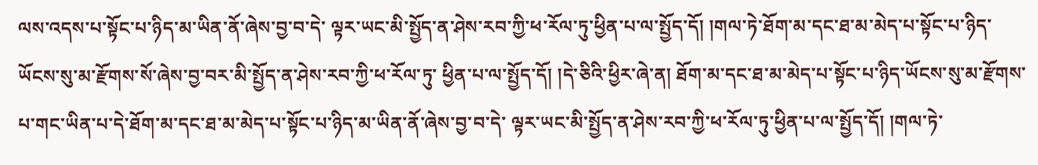ལས་འདས་པ་སྟོང་པ་ཉིད་མ་ཡིན་ནོ་ཞེས་བྱ་བ་དེ་ ལྟར་ཡང་མི་སྤྱོད་ན་ཤེས་རབ་ཀྱི་ཕ་རོལ་ཏུ་ཕྱིན་པ་ལ་སྤྱོད་དོ། །གལ་ཏེ་ཐོག་མ་དང་ཐ་མ་མེད་པ་སྟོང་པ་ཉིད་ཡོངས་སུ་མ་རྫོགས་སོ་ཞེས་བྱ་བར་མི་སྤྱོད་ན་ཤེས་རབ་ཀྱི་ཕ་རོལ་ཏུ་ ཕྱིན་པ་ལ་སྤྱོད་དོ། །དེ་ཅིའི་ཕྱིར་ཞེ་ན། ཐོག་མ་དང་ཐ་མ་མེད་པ་སྟོང་པ་ཉིད་ཡོངས་སུ་མ་རྫོགས་པ་གང་ཡིན་པ་དེ་ཐོག་མ་དང་ཐ་མ་མེད་པ་སྟོང་པ་ཉིད་མ་ཡིན་ནོ་ཞེས་བྱ་བ་དེ་ ལྟར་ཡང་མི་སྤྱོད་ན་ཤེས་རབ་ཀྱི་ཕ་རོལ་ཏུ་ཕྱིན་པ་ལ་སྤྱོད་དོ། །གལ་ཏེ་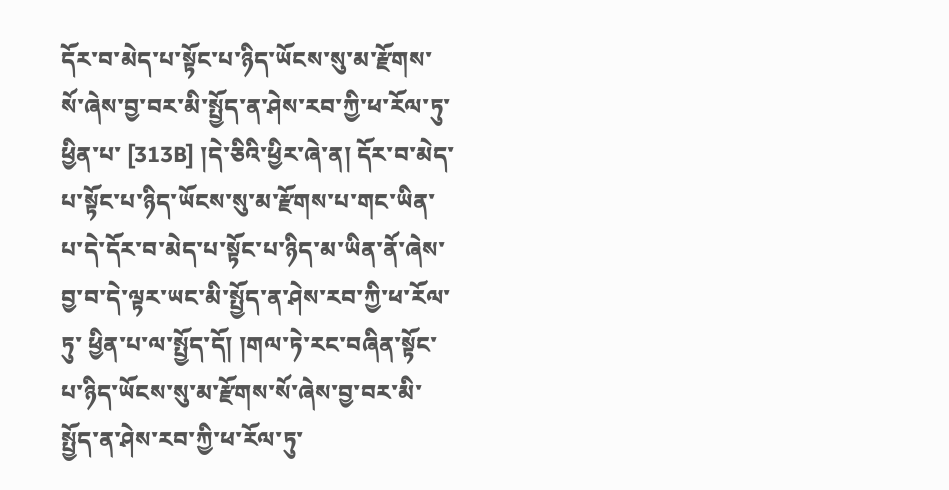དོར་བ་མེད་པ་སྟོང་པ་ཉིད་ཡོངས་སུ་མ་རྫོགས་སོ་ཞེས་བྱ་བར་མི་སྤྱོད་ན་ཤེས་རབ་ཀྱི་ཕ་རོལ་ཏུ་ཕྱིན་པ་ [313B] །དེ་ཅིའི་ཕྱིར་ཞེ་ན། དོར་བ་མེད་པ་སྟོང་པ་ཉིད་ཡོངས་སུ་མ་རྫོགས་པ་གང་ཡིན་པ་དེ་དོར་བ་མེད་པ་སྟོང་པ་ཉིད་མ་ཡིན་ནོ་ཞེས་བྱ་བ་དེ་ལྟར་ཡང་མི་སྤྱོད་ན་ཤེས་རབ་ཀྱི་ཕ་རོལ་ཏུ་ ཕྱིན་པ་ལ་སྤྱོད་དོ། །གལ་ཏེ་རང་བཞིན་སྟོང་པ་ཉིད་ཡོངས་སུ་མ་རྫོགས་སོ་ཞེས་བྱ་བར་མི་སྤྱོད་ན་ཤེས་རབ་ཀྱི་ཕ་རོལ་ཏུ་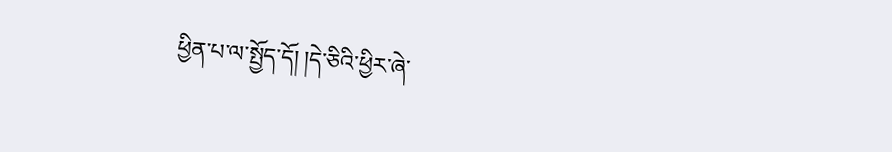ཕྱིན་པ་ལ་སྤྱོད་དོ། །དེ་ཅིའི་ཕྱིར་ཞེ་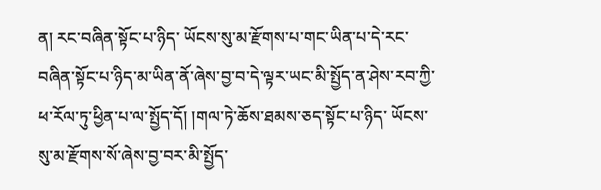ན། རང་བཞིན་སྟོང་པ་ཉིད་ ཡོངས་སུ་མ་རྫོགས་པ་གང་ཡིན་པ་དེ་རང་བཞིན་སྟོང་པ་ཉིད་མ་ཡིན་ནོ་ཞེས་བྱ་བ་དེ་ལྟར་ཡང་མི་སྤྱོད་ན་ཤེས་རབ་ཀྱི་ཕ་རོལ་ཏུ་ཕྱིན་པ་ལ་སྤྱོད་དོ། །གལ་ཏེ་ཆོས་ཐམས་ཅད་སྟོང་པ་ཉིད་ ཡོངས་སུ་མ་རྫོགས་སོ་ཞེས་བྱ་བར་མི་སྤྱོད་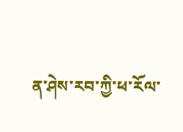ན་ཤེས་རབ་ཀྱི་ཕ་རོལ་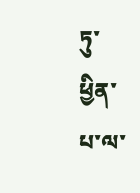ཏུ་ཕྱིན་པ་ལ་